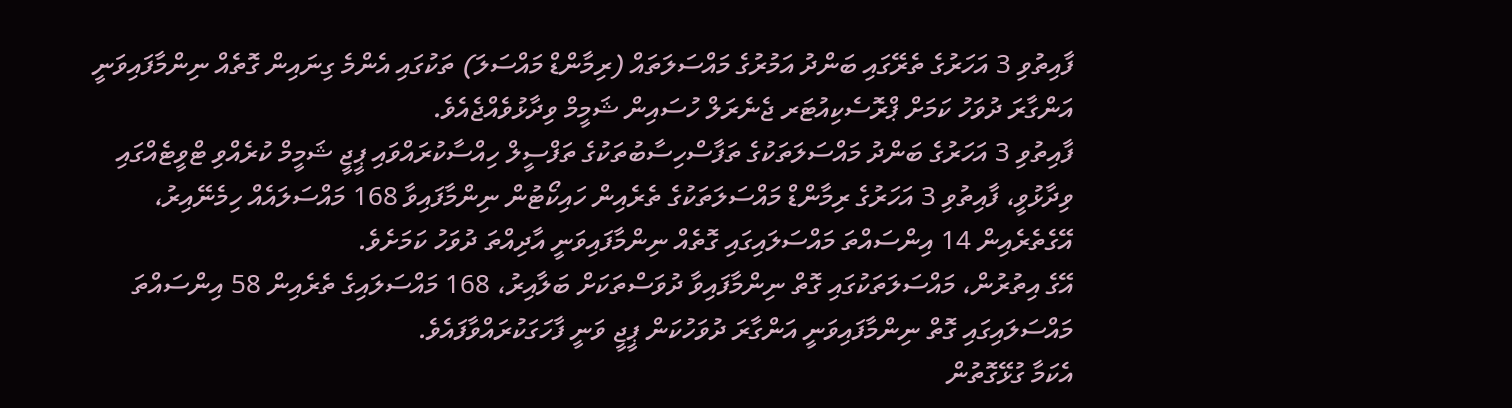ފާއިތުވި 3 އަހަރުގެ ތެރޭގައި ބަންދު އަމުރުގެ މައްސަލަތައް (ރިމާންޑް މައްސަލަ) ތަކުގައި އެންމެ ގިނައިން ގޮތެއް ނިންމާފައިވަނީ އަންގާރަ ދުވަހު ކަމަށް ޕްރޮސެކިއުޓަރ ޖެނެރަލް ހުސައިން ޝަމީމް ވިދާޅުވެއްޖެއެވެ.
ފާއިތުވި 3 އަހަރުގެ ބަންދު މައްސަލަތަކުގެ ތަފާސްހިސާބުތަކުގެ ތަފްސީލް ހިއްސާކުރައްވައި ޕީޖީ ޝަމީމް ކުރެއްވި ޓްވީޓެއްގައި ވިދާޅުވީ، ފާއިތުވި 3 އަހަރުގެ ރިމާންޑް މައްސަލަތަކުގެ ތެރެއިން ހައިކޯޓުން ނިންމާފައިވާ 168 މައްސަލައެއް ހިމެނޭއިރު، އޭގެތެރެއިން 14 އިންސައްތަ މައްސަލައިގައި ގޮތެއް ނިންމާފައިވަނީ އާދިއްތަ ދުވަހު ކަމަށެވެ.
އޭގެ އިތުރުން، މައްސަލަތަކުގައި ގޮތް ނިންމާފައިވާ ދުވަސްތަކަށް ބަލާއިރު، 168 މައްސަލައިގެ ތެރެއިން 58 އިންސައްތަ މައްސަލައިގައި ގޮތް ނިންމާފައިވަނީ އަންގާރަ ދުވަހުކަން ޕީޖީ ވަނީ ފާހަގަކުރައްވާފައެވެ.
އެކަމާ ގުޅޭގޮތުން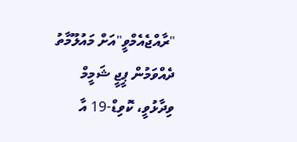"ރާއްޖެއެމްވީ"އަށް މައުލޫމާތު ދެއްވަމުން ޕީޖީ ޝަމީމް ވިދާޅުވީ، ކޮވިޑް-19 އާ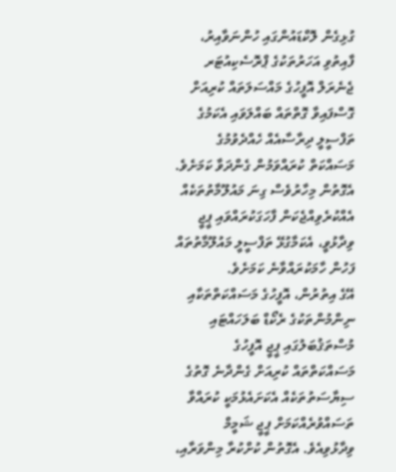ގުޅިގެން ލޮކްޑައުންގައި ހުންނަވާއިރު، ފާއިތުވި އަހަރުތަކުގެ ޕްރޮސެކިއުޓަރ ޖެނެރަލް އޮފީހުގެ މައްސަލަތައް ކުރިއަށް ގޮސްފައިވާ ގޮތްތައް ބައްލަވައި އެކަމުގެ ތަފްސީލީ ދިރާސާއެއް ހެއްދެވުމުގެ މަސައްކަތް ކުރައްވަމުން ގެންދަވާ ކަމަށެވެ. އެގޮތުން މިހާރުވެސް ގިނަ މައުލޫމާތުތަކެއް އެއްކުރެވިއްޖެކަން ފާހަގަކުރައްވައި ޕީޖީ ވިދާޅުވީ، އެކަމާގުޅޭ ތަފްސީލީ މައުލޫމާތުތައް ފަހުން ހާމަކުރައްވާނެ ކަމަށެވެ.
އޭގެ އިތުރުން، އޮފީހުގެ މަސައްކަތްތަކާއި ނިންމުންތަކުގެ ރެކޯޑް ބަލަހައްޓައި މުސްތަޤުބަލުގައި ޕީޖީ އޮފީހުގެ މަސައްކަތްތައް ކުރިއަށް ގެންދާނެ ގޮތުގެ ސިޔާސަތުތަކެއް އެކަށައެޅުމަކީ ކުރައްވާ ތަސައްވުރެއްކަމަށް ޕީޖީ ޝަމީމް ވިދާޅުވިއެވެ. އެގޮތުން ކުށްކުރާ މިންވަރާއި،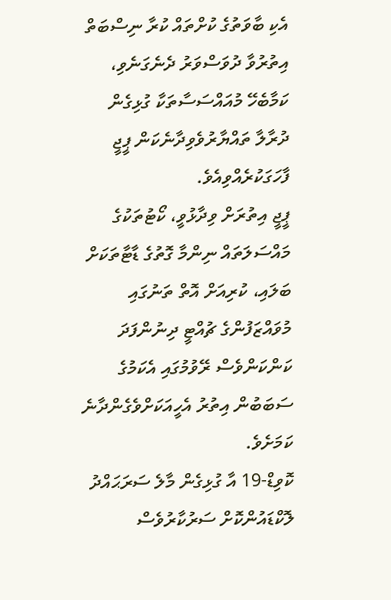އެކި ބާވަތުގެ ކުށްތައް ކުރާ ނިސްބަތް އިތުރުވާ ދުވަސްވަރު ދެނެގަނެވި، ކަމާބެހޭ މުއައްސަސާތަކާ ގުޅިގެން ދުރާލާ ތައްޔާރުވެވިދާނެކަން ޕީޖީ ފާހަގަކުރެއްވިއެވެ.
ޕީޖީ އިތުރަށް ވިދާޅުވީ، ކޯޓުތަކުގެ މައްސަލަތައް ނިންމާ ގޮތުގެ ޑާޓާތަކަށް ބަލައި، ކުރިއަށް އޮތް ތަނުގައި މުވައްޒަފުންގެ ޗުއްޓީ ދިނުންފަދަ ކަންކަންވެސް ރޭވުމުގައި އެކަމުގެ ސަބަބުން އިތުރު އެހީއަކަށްވެގެންދާނެ ކަމަށެވެ.
ކޮވިޑް-19 އާ ގުޅިގެން މާލެ ސަރަޙައްދު ލޮކްޑައުންކޮށް ސަރުކާރުވެސް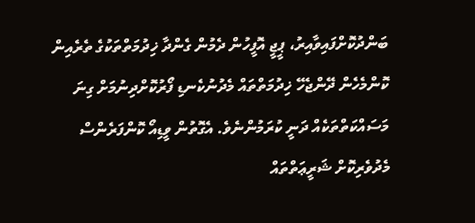ބަންދުކޮށްފައިވާއިރު، ޕީޖީ އޮފީހުން ދެމުން ގެންދާ ޚިދުމަތްތަކުގެ ތެރެއިން ކޮންމެހެން ދޭންޖެހޭ ޚިދުމަތްތައް މެދުނުކެނޑި ފޯރުކޮށްދިނުމަށް ގިނަ މަސައްކަތްތަކެއް ދަނީ ކުރަމުންނެވެ. އެގޮތުން ވީޑިއޯ ކޮންފަރެންސް މެދުވެރިކޮށް ޝަރީޢަތްތައް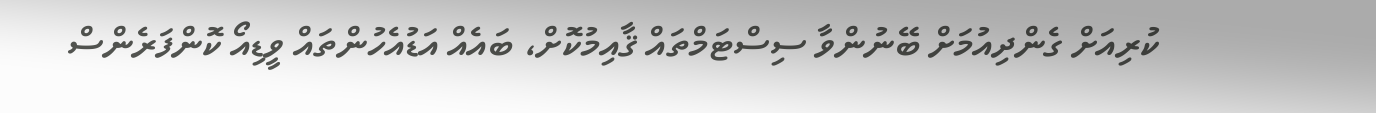ކުރިއަށް ގެންދިއުމަށް ބޭނުންވާ ސިސްޓަމްތައް ޤާއިމުކޮށް، ބައެއް އަޑުއެހުންތައް ވީޑިއޯ ކޮންފަރެންސް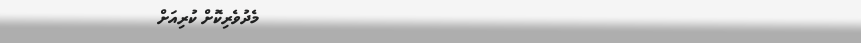މެދުވެރިކޮށް ކުރިއަށް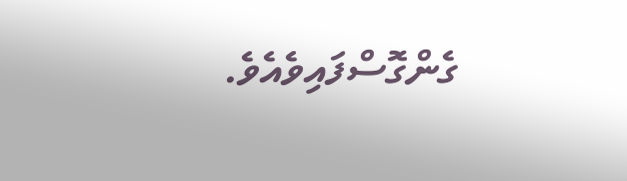ގެންގޮސްފައިވެއެވެ.